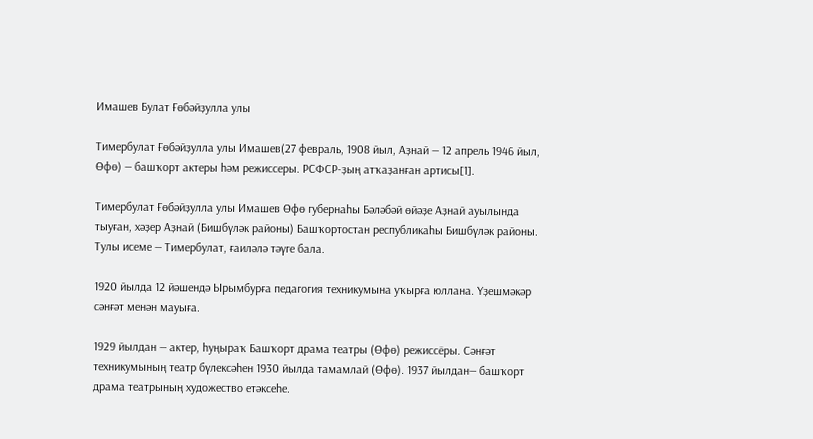Имашев Булат Ғөбәйҙулла улы

Тимербулат Ғөбәйҙулла улы Имашев(27 февраль, 1908 йыл, Аҙнай — 12 апрель 1946 йыл, Өфө) — башҡорт актеры һәм режиссеры. РCФСР-ҙың атҡаҙанған артисы[1].

Тимербулат Ғөбәйҙулла улы Имашев Өфө губернаһы Бәләбәй өйәҙе Аҙнай ауылында тыуған, хәҙер Аҙнай (Бишбүләк районы) Башҡортостан республикаһы Бишбүләк районы. Тулы исеме — Тимербулат, ғаиләлә тәүге бала.

1920 йылда 12 йәшендә Ырымбурға педагогия техникумына уҡырға юллана. Үҙешмәкәр сәнғәт менән мауыға.

1929 йылдан — актер, һуңыраҡ Башҡорт драма театры (Өфө) режиссёры. Сәнғәт техникумының театр бүлексәһен 1930 йылда тамамлай (Өфө). 1937 йылдан— башҡорт драма театрының художество етәксеһе.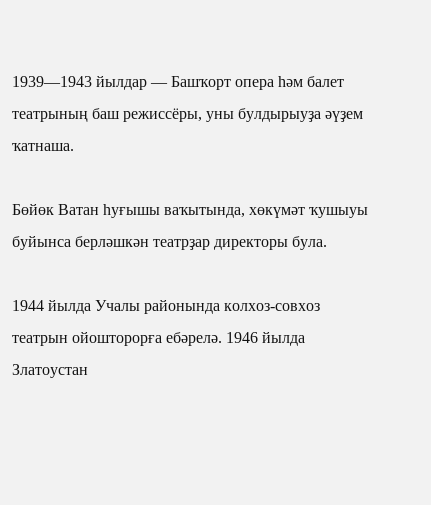1939—1943 йылдар — Башҡорт опера һәм балет театрының баш режиссёры, уны булдырыуҙа әүҙем ҡатнаша.

Бөйөк Ватан һуғышы ваҡытында, хөкүмәт ҡушыуы буйынса берләшкән театрҙар директоры була.

1944 йылда Учалы районында колхоз-совхоз театрын ойошторорға ебәрелә. 1946 йылда Златоустан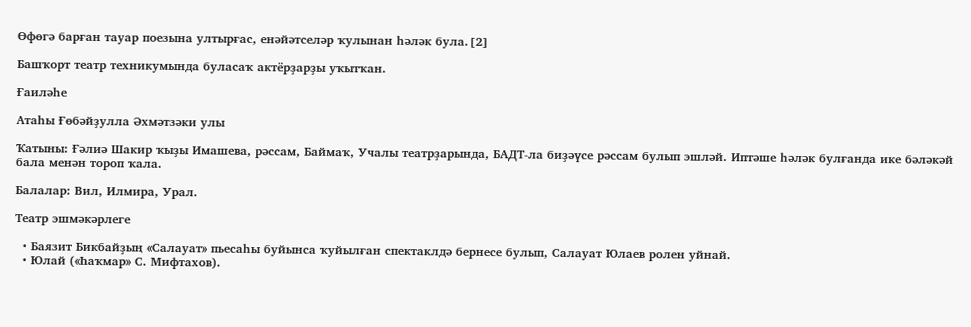Өфөгә барған тауар поезына ултырғас, енәйәтселәр ҡулынан һәләк була.[2]

Башҡорт театр техникумында буласаҡ актёрҙарҙы уҡытҡан.

Ғаиләһе

Атаһы Ғөбәйҙулла Әхмәтзәки улы

Ҡатыны: Ғәлиә Шакир ҡыҙы Имашева, рәссам, Баймаҡ, Учалы театрҙарында, БАДТ-ла биҙәүсе рәссам булып эшләй. Иптәше һәләк булғанда ике бәләкәй бала менән тороп ҡала.

Балалар: Вил, Илмира, Урал.

Театр эшмәкәрлеге

  • Баязит Бикбайҙың «Салауат» пьесаһы буйынса ҡуйылған спектаклдә бернесе булып, Салауат Юлаев ролен уйнай.
  • Юлай («Һаҡмар» С. Мифтахов).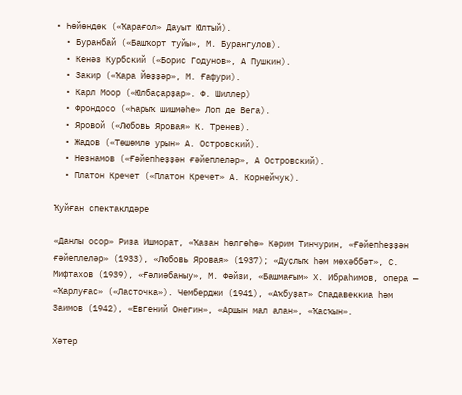• Һөйөндөк («Ҡарағол» Дауыт Юлтый).
  • Буранбай («Башҡорт туйы», М. Бурангулов).
  • Кенәз Курбский («Борис Годунов», А Пушкин).
  • Закир («Ҡара Йөҙҙәр», М. Ғафури).
  • Карл Моор («Юлбаҫарҙар». Ф. Шиллер)
  • Фрондосо («Һарыҡ шишмәһе» Лоп де Вега).
  • Яровой («Любовь Яровая» К. Тренев).
  • Жадов («Төшөмлө урын» А. Островский).
  • Незнамов («Ғәйепһеҙҙән ғәйеплеләр», А Островский).
  • Платон Кречет («Платон Кречет» А. Корнейчук).

Ҡуйған спектаклдәре

«Данлы осор» Риза Ишморат, «Ҡазан һөлгөһө» Кәрим Тинчурин, «Ғәйепһеҙҙән ғәйеплеләр» (1933), «Любовь Яровая» (1937); «Дуҫлыҡ һәм мөхәббәт», С. Мифтахов (1939), «Ғәлиәбаныу», М. Фәйзи, «Башмағым» Х. Ибраһимов, опера — «Ҡарлуғас» («Ласточка»). Чемберджи (1941), «Аҡбуҙат» Спадавеккиа һәм Заимов (1942), «Евгений Онегин», «Аршын мал алан», «Ҡасҡын».

Хәтер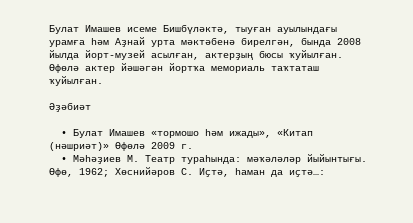Булат Имашев исеме Бишбүләктә, тыуған ауылындағы урамға һәм Аҙнай урта мәктәбенә бирелгән, бында 2008 йылда йорт-музей асылған, актерҙың бюсы ҡуйылған. Өфөлә актер йәшәгән йортҡа мемориаль таҡтаташ ҡуйылған.

Әҙәбиәт

  • Булат Имашев «тормошо һәм ижады», «Китап (нәшриәт)» Өфөлә 2009 г.
  • Мәһәҙиев М. Театр тураһында: мәҡәләләр йыйынтығы. Өфө, 1962; Хөснийәров С. Иҫтә, һаман да иҫтә…: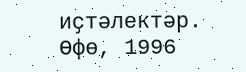иҫтәлектәр. Өфө, 1996